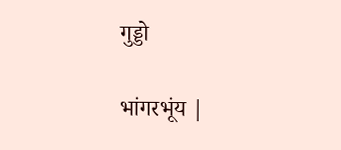गुड्डो

भांगरभूंय |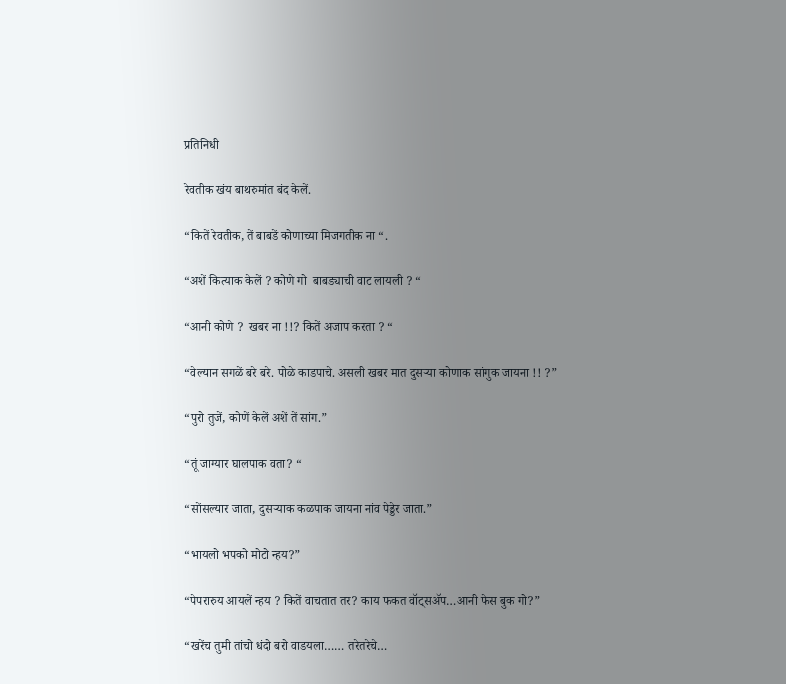प्रतिनिधी

रेवतीक खंय बाथरुमांत बंद केलें.

“कितें रेवतीक, तें बाबडें कोणाच्या मिजगतीक ना “.

“अशें कित्याक केलें ? कोणे गो  बाबड्याची वाट लायली ? “

“आनी कोणे ?  खबर ना !!? कितें अजाप करता ? “

“वेल्यान सगळें बरे बरे. पोळे काडपाचे. असली खबर मात दुसऱ्या कोणाक सांगुक जायना !! ?”

“पुरो तुजें, कोणें केलें अशें तें सांग.”

“तूं जाग्यार घालपाक वता? “

“सोंसल्यार जाता, दुसऱ्याक कळपाक जायना नांव पेड्डेर जाता.”

“भायलो भपको मोटो न्हय?”

“पेपरारुय आयलें न्हय ? कितें वाचतात तर? काय फकत वॉट्सॲप…आनी फेस बुक गो?”

“खरेंच तुमी तांचो धंदो बरो वाडयला…… तरेतरेचे…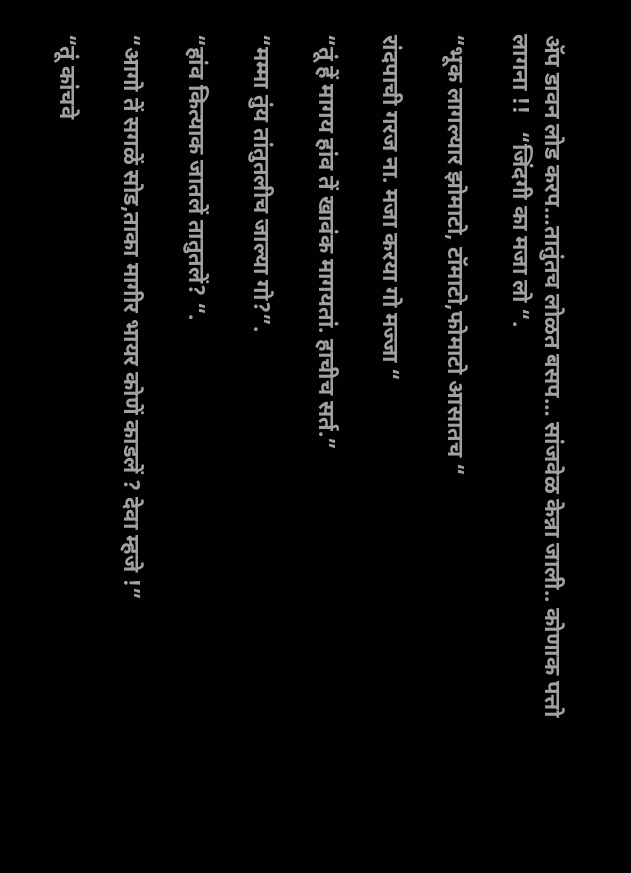ॲप डावन लोड करप…तातुंतच लोळत बसप… सांजवेळ केन्ना जाली.. कोणाक पत्तो लागना !!   “जिंदगी का मजा लो “.

“भूक लागल्यार झोमाटो, टॉमाटो,फोमाटो आसातच “

रांदपाची गरज ना. मजा करया गो मज्जा “

“तूं हें मागय हांव तें खावंक मागयतां. हाचीच सर्त.”

“मम्मा तुंय तांतुतलीच जाल्या गो?”.

“हांव कित्याक जातलें तातुतलें? “.

“आगो तें सगळें सोड,ताका मागीर भायर कोणें काडलें ? देवा म्हजे !”

“तूं कांचवे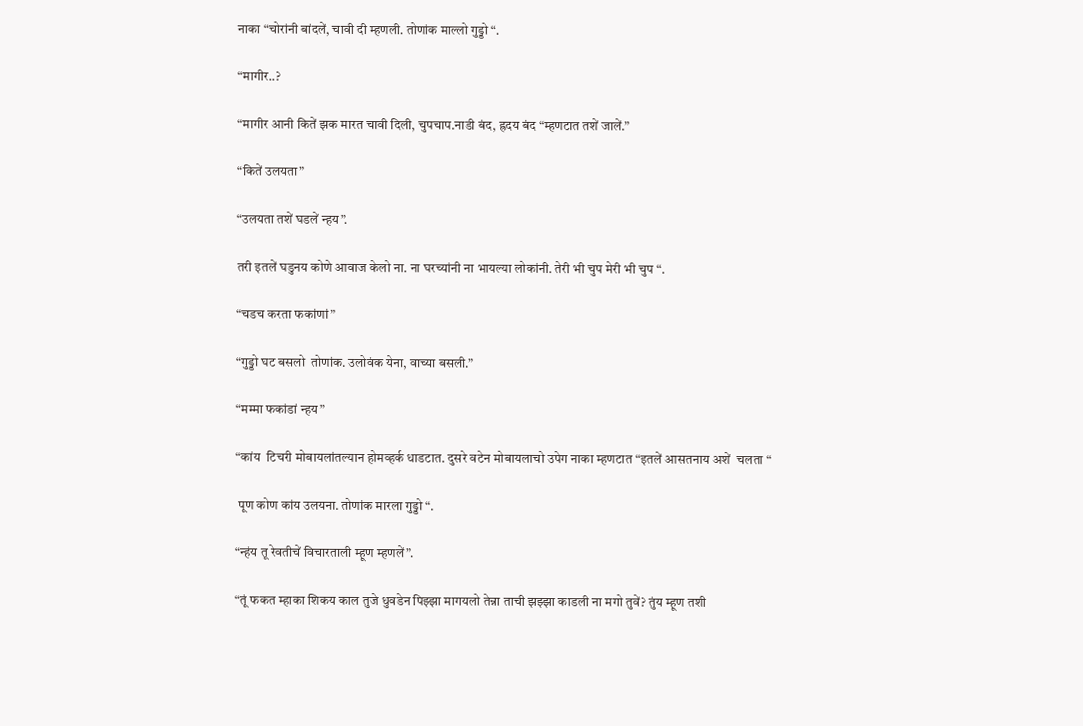नाका “चोरांनी बांदलें, चावी दी म्हणली. तोणांक माल्लो गुड्डो “.

“मागीर..?

“मागीर आनी कितें झक मारत चावी दिली, चुपचाप.नाडी बंद, ह्रदय बंद “म्हणटात तशें जालें.”

“कितें उलयता”

“उलयता तशें घडलें न्हय”.

तरी इतलें घडुनय कोणे आवाज केलो ना. ना घरच्यांनी ना भायल्या लोकांनी. तेरी भी चुप मेरी भी चुप “.

“चडच करता फकांणां”

“गुड्डो घट बसलो  तोणांक. उलोवंक येना, वाच्या बसली.”

“मम्मा फकांडां न्हय”

“कांय  टिचरी मोबायलांतल्यान होमव्हर्क धाडटात. दुसरे वटेन मोबायलाचो उपेग नाका म्हणटात “इतलें आसतनाय अशें  चलता “

 पूण कोण कांय उलयना. तोणांक मारला गुड्डो “.

“न्हंय तू रेवतीचें विचारताली म्हूण म्हणलें”.

“तूं फकत म्हाका शिकय काल तुजे धुवडेन पिझ्झा मागयलो तेन्ना ताची झझ्झा काडली ना मगो तुवें? तुंय म्हूण तशी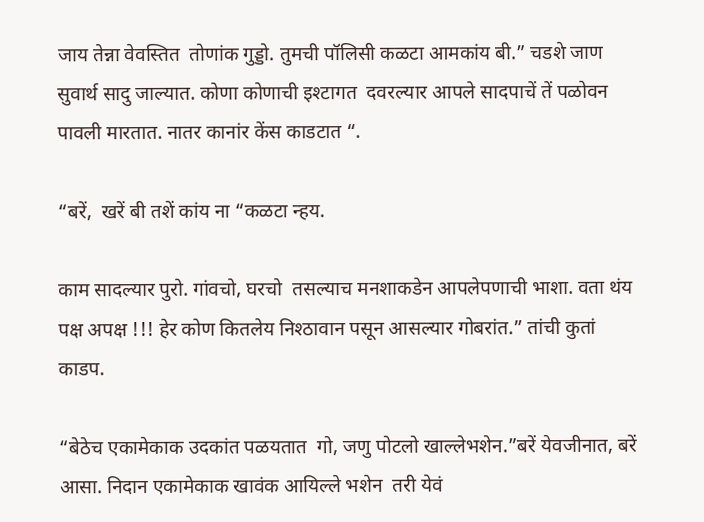जाय तेन्ना वेवस्तित  तोणांक गुड्डो. तुमची पॉलिसी कळटा आमकांय बी.” चडशे जाण सुवार्थ सादु जाल्यात. कोणा कोणाची इश्टागत  दवरल्यार आपले सादपाचें तें पळोवन पावली मारतात. नातर कानांर केंस काडटात “.

“बरें,  खरें बी तशें कांय ना “कळटा न्हय.

काम सादल्यार पुरो. गांवचो, घरचो  तसल्याच मनशाकडेन आपलेपणाची भाशा. वता थंय पक्ष अपक्ष !!! हेर कोण कितलेय निश्ठावान पसून आसल्यार गोबरांत.” तांची कुतां काडप.

“बेठेच एकामेकाक उदकांत पळयतात  गो, जणु पोटलो खाल्लेभशेन.”बरें येवजीनात, बरें आसा. निदान एकामेकाक खावंक आयिल्ले भशेन  तरी येवं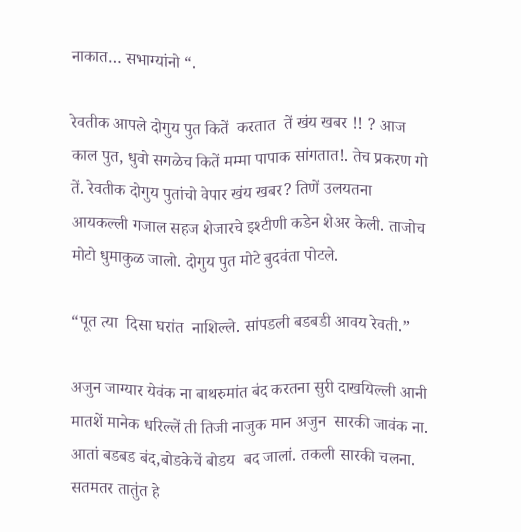नाकात… सभाग्यांनो “.

रेवतीक आपले दोगुय पुत कितें  करतात  तें खंय खबर !! ? आज काल पुत, धुवो सगळेच कितें मम्मा पापाक सांगतात!. तेच प्रकरण गो तें. रेवतीक दोगुय पुतांचो वेपार खंय खबर? तिणें उलयतना आयकल्ली गजाल सहज शेजारचे इश्टीणी कडेन शेअर केली. ताजोच मोटो धुमाकुळ जालो. दोगुय पुत मोटे बुदवंता पोटले.

“पूत त्या  दिसा घरांत  नाशिल्ले. सांपडली बडबडी आवय रेवती.”

अजुन जाग्यार येवंक ना बाथरुमांत बंद करतना सुरी दाखयिल्ली आनी  मातशें मानेक धरिल्लें ती तिजी नाजुक मान अजुन  सारकी जावंक ना. आतां बडबड बंद,बोडकेचें बोडय  बद जालां. तकली सारकी चलना. सतमतर तातुंत हे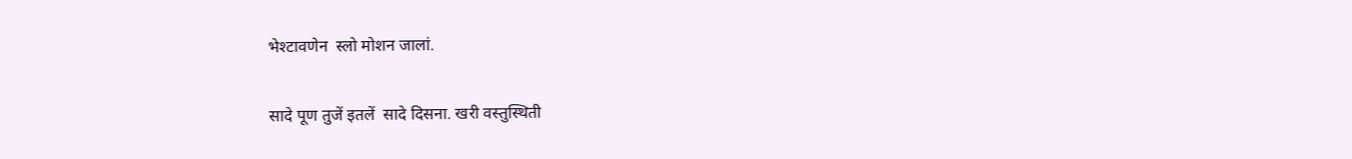भेश्टावणेन  स्लो मोशन जालां.

सादे पूण तुजें इतलें  सादे दिसना. खरी वस्तुस्थिती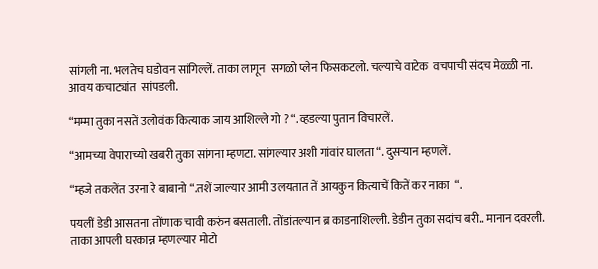सांगली ना. भलतेच घडोवन सांगिल्लें. ताका लागून  सगळो प्लेन फिसकटलो. चल्याचे वाटेक  वचपाची संदच मेळ्ळी ना. आवय कचाट्यांत  सांपडली.

“मम्मा तुका नसतें उलोवंक कित्याक जाय आशिल्ले गो ? “.व्हडल्या पुतान विचारलें.

“आमच्या वेपाराच्यो खबरी तुका सांगना म्हणटा. सांगल्यार अशी गांवांर घालता “. दुसऱ्यान म्हणलें.

“म्हजे तकलेंत उरना रे बाबानो “.तशें जाल्यार आमी उलयतात तें आयकुन कित्याचें कितें कर नाका  “.

पयलीं डेडी आसतना तोंणाक चावी करुंन बसताली. तोंडांतल्यान ब्र काडनाशिल्ली. डेडीन तुका सदांच बरी.. मानान दवरली. ताका आपली घरकान्न म्हणल्यार मोटो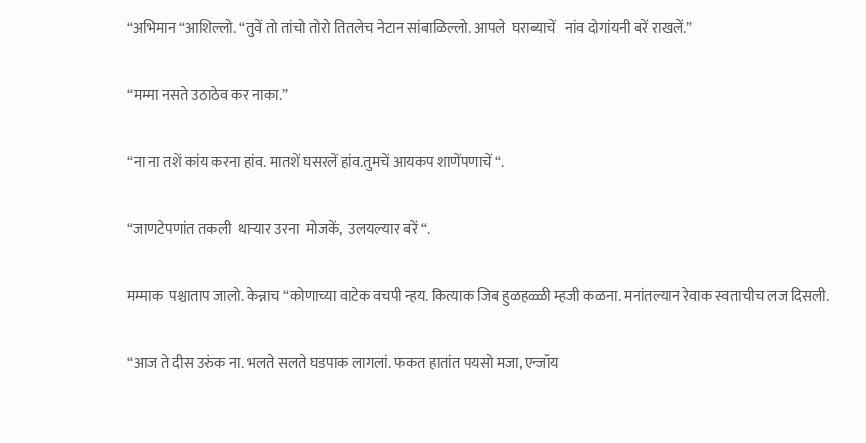“अभिमान “आशिल्लो. “तुवें तो तांचो तोरो तितलेच नेटान सांबाळिल्लो. आपले  घराब्याचें   नांव दोगांयनी बरें राखलें.”

“मम्मा नसते उठाठेव कर नाका.”

“ना ना तशें कांय करना हांव. मातशें घसरलें हांव.तुमचें आयकप शाणेंपणाचें “.

“जाणटेपणांत तकली  थाऱ्यार उरना  मोजकें,  उलयल्यार बरें “.

मम्माक  पश्चाताप जालो. केन्नाच “कोणाच्या वाटेक वचपी न्हय. कित्याक जिब हुळहळ्ळी म्हजी कळना. मनांतल्यान रेवाक स्वताचीच लज दिसली.

“आज ते दीस उरुंक ना. भलते सलते घडपाक लागलां. फकत हातांत पयसो मजा, एन्जॉय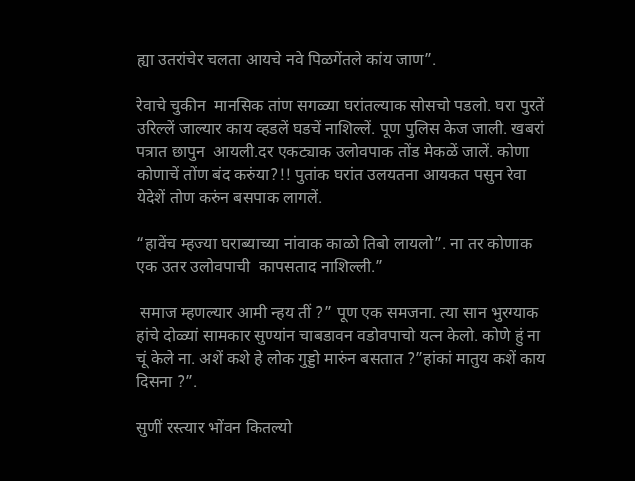ह्या उतरांचेर चलता आयचे नवे पिळगेंतले कांय जाण”.

रेवाचे चुकीन  मानसिक तांण सगळ्या घरांतल्याक सोसचो पडलो. घरा पुरतें उरिल्लें जाल्यार काय व्हडलें घडचें नाशिल्लें. पूण पुलिस केज जाली. खबरां पत्रात छापुन  आयली.दर एकट्याक उलोवपाक तोंड मेकळें जालें. कोणा कोणाचें तोंण बंद करुंया?!! पुतांक घरांत उलयतना आयकत पसुन रेवा येदेशें तोण करुंन बसपाक लागलें.

“हावेंच म्हज्या घराब्याच्या नांवाक काळो तिबो लायलो”. ना तर कोणाक एक उतर उलोवपाची  कापसताद नाशिल्ली.”

 समाज म्हणल्यार आमी न्हय तीं ?” पूण एक समजना. त्या सान भुरग्याक हांचे दोळ्यां सामकार सुण्यांन चाबडावन वडोवपाचो यत्न केलो. कोणे हुं ना चूं केले ना. अशें कशे हे लोक गुड्डो मारुंन बसतात ?”हांकां मातुय कशें काय दिसना ?”.

सुणीं रस्त्यार भोंवन कितल्यो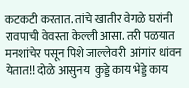कटकटी करतात. तांचे खातीर वेगळे घरांनी रावपाची वेवस्ता केल्ली आसा. तरी पळयात मनशांचेर पसून पिशे जाल्लेवरी  आंगांर धांवन येतात!! दोळे आसुनय  कुड्डे काय भेड्डे काय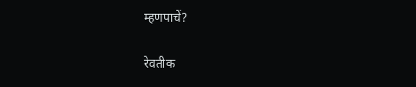म्हणपाचें?

रेवतीक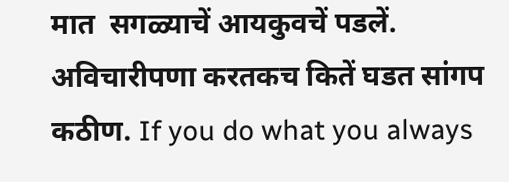मात  सगळ्याचें आयकुवचें पडलें. अविचारीपणा करतकच कितें घडत सांगप कठीण. If you do what you always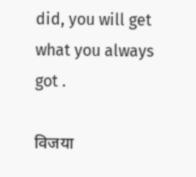did, you will get what you always got .

विजया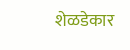शेळडेकार